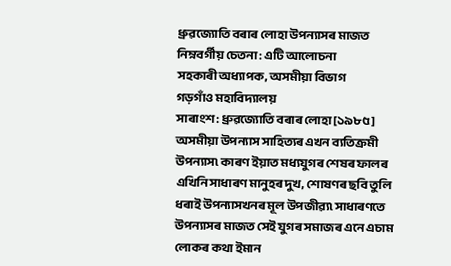ধ্ৰুৱজ্যোতি বৰাৰ লোহা উপন্যাসৰ মাজত নিম্নবৰ্গীয় চেতনা : এটি আলোচনা
সহকাৰী অধ্যাপক, অসমীয়া বিভাগ
গড়গাঁও মহাবিদ্যালয়
সাৰাংশ: ধ্ৰুৱজ্যোতি বৰাৰ লোহা [১৯৮৫] অসমীয়া উপন্যাস সাহিত্যৰ এখন ব্যতিক্ৰমী উপন্যাস৷ কাৰণ ইয়াত মধ্যযুগৰ শেষৰ ফালৰ এখিনি সাধাৰণ মানুহৰ দুখ, শোষণৰ ছবি তুলি ধৰাই উপন্যাসখনৰ মূল উপজীৱ্য৷ সাধাৰণতে উপন্যাসৰ মাজত সেই যুগৰ সমাজৰ এনে এচাম লোকৰ কথা ইমান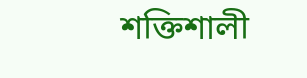শক্তিশালী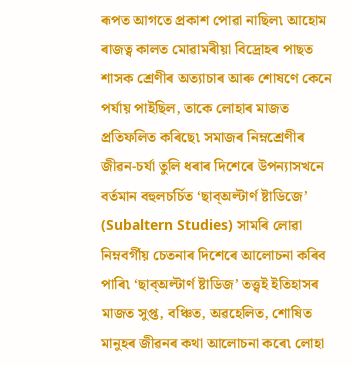ৰূপত আগতে প্ৰকাশ পোৱা নাছিল৷ আহোম ৰাজত্ব কালত মোৱামৰীয়া বিদ্ৰোহৰ পাছত শাসক শ্ৰেণীৰ অত্যাচাৰ আৰু শোষণে কেনে পৰ্যায় পাইছিল, তাকে লোহাৰ মাজত প্ৰতিফলিত কৰিছে৷ সমাজৰ নিম্নশ্ৰেণীৰ জীৱন-চৰ্যা তুলি ধৰাৰ দিশেৰে উপন্যাসখনে বৰ্তমান বহুলচৰ্চিত ‘ছাব্অল্টাৰ্ণ ষ্টাডিজে’ (Subaltern Studies) সামৰি লোৱা নিম্নবৰ্গীয় চেতনাৰ দিশেৰে আলোচনা কৰিব পাৰি৷ ‘ছাব্অল্টাৰ্ণ ষ্টাডিজ’ তত্ত্বই ইতিহাসৰ মাজত সুপ্ত, বঞ্চিত, অৱহেলিত, শোষিত মানুহৰ জীৱনৰ কথা আলোচনা কৰে৷ লোহা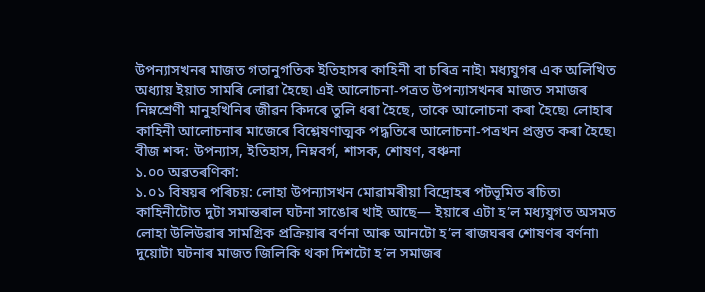উপন্যাসখনৰ মাজত গতানুগতিক ইতিহাসৰ কাহিনী বা চৰিত্ৰ নাই৷ মধ্যযুগৰ এক অলিখিত অধ্যায় ইয়াত সামৰি লোৱা হৈছে৷ এই আলোচনা-পত্ৰত উপন্যাসখনৰ মাজত সমাজৰ নিম্নশ্ৰেণী মানুহখিনিৰ জীৱন কিদৰে তুলি ধৰা হৈছে, তাকে আলোচনা কৰা হৈছে৷ লোহাৰ কাহিনী আলোচনাৰ মাজেৰে বিশ্লেষণাত্মক পদ্ধতিৰে আলোচনা-পত্ৰখন প্ৰস্তুত কৰা হৈছে৷
বীজ শব্দ: উপন্যাস, ইতিহাস, নিম্নবৰ্গ, শাসক, শোষণ, বঞ্চনা
১.০০ অৱতৰণিকা:
১.০১ বিষয়ৰ পৰিচয়: লোহা উপন্যাসখন মোৱামৰীয়া বিদ্ৰোহৰ পটভূমিত ৰচিত৷ কাহিনীটোত দুটা সমান্তৰাল ঘটনা সাঙোৰ খাই আছে— ইয়াৰে এটা হ’ল মধ্যযুগত অসমত লোহা উলিউৱাৰ সামগ্ৰিক প্ৰক্ৰিয়াৰ বৰ্ণনা আৰু আনটো হ’ল ৰাজঘৰৰ শোষণৰ বৰ্ণনা৷ দুয়োটা ঘটনাৰ মাজত জিলিকি থকা দিশটো হ’ল সমাজৰ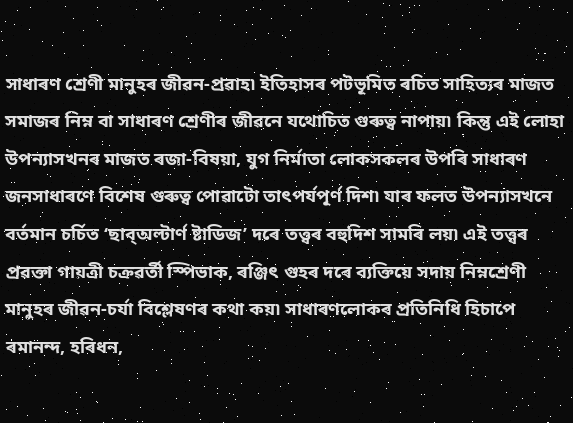সাধাৰণ শ্ৰেণী মানুহৰ জীৱন-প্ৰৱাহ৷ ইতিহাসৰ পটভূমিত ৰচিত সাহিত্যৰ মাজত সমাজৰ নিম্ন বা সাধাৰণ শ্ৰেণীৰ জীৱনে যথোচিত গুৰুত্ব নাপায়৷ কিন্তু এই লোহা উপন্যাসখনৰ মাজত ৰজা-বিষয়া, যুগ নিৰ্মাতা লোকসকলৰ উপৰি সাধাৰণ জনসাধাৰণে বিশেষ গুৰুত্ব পোৱাটো তাৎপৰ্যপূৰ্ণ দিশ৷ যাৰ ফলত উপন্যাসখনে বৰ্তমান চৰ্চিত ‘ছাব্অল্টাৰ্ণ ষ্টাডিজ’ দৰে তত্ত্বৰ বহুদিশ সামৰি লয়৷ এই তত্ত্বৰ প্ৰৱক্তা গায়ত্ৰী চক্ৰৱৰ্তী স্পিভাক, ৰঞ্জিৎ গুহৰ দৰে ব্যক্তিয়ে সদায় নিম্নশ্ৰেণী মানুহৰ জীৱন-চৰ্যা বিশ্লেষণৰ কথা কয়৷ সাধাৰণলোকৰ প্ৰতিনিধি হিচাপে ৰমানন্দ, হৰিধন,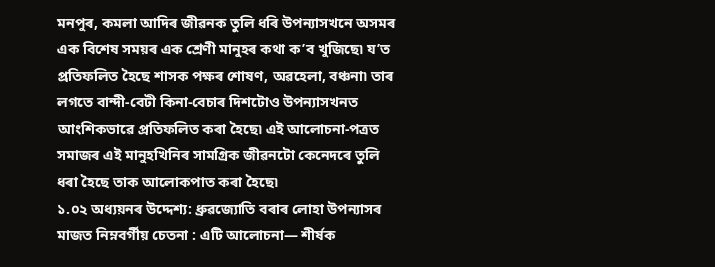মনপুৰ, কমলা আদিৰ জীৱনক তুলি ধৰি উপন্যাসখনে অসমৰ এক বিশেষ সময়ৰ এক শ্ৰেণী মানুহৰ কথা ক’ব খুজিছে৷ য’ত প্ৰতিফলিত হৈছে শাসক পক্ষৰ শোষণ, অৱহেলা, বঞ্চনা৷ তাৰ লগতে বান্দী-বেটী কিনা-বেচাৰ দিশটোও উপন্যাসখনত আংশিকভাৱে প্ৰতিফলিত কৰা হৈছে৷ এই আলোচনা-পত্ৰত সমাজৰ এই মানুহখিনিৰ সামগ্ৰিক জীৱনটো কেনেদৰে তুলি ধৰা হৈছে তাক আলোকপাত কৰা হৈছে৷
১.০২ অধ্যয়নৰ উদ্দেশ্য: ধ্ৰুৱজ্যোতি বৰাৰ লোহা উপন্যাসৰ মাজত নিম্নবৰ্গীয় চেতনা : এটি আলোচনা— শীৰ্ষক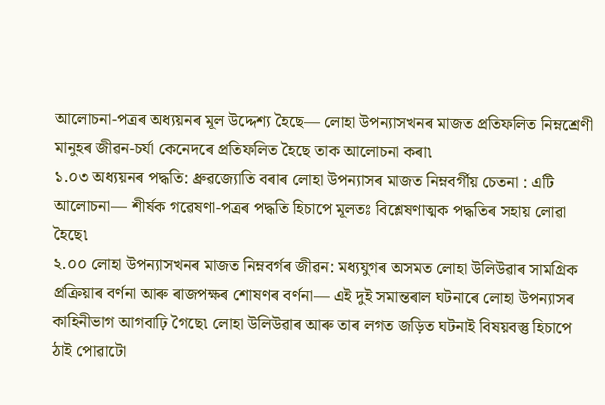আলোচনা-পত্ৰৰ অধ্যয়নৰ মূল উদ্দেশ্য হৈছে— লোহা উপন্যাসখনৰ মাজত প্ৰতিফলিত নিম্নশ্ৰেণী মানুহৰ জীৱন-চৰ্যা কেনেদৰে প্ৰতিফলিত হৈছে তাক আলোচনা কৰা৷
১.০৩ অধ্যয়নৰ পদ্ধতি: ধ্ৰুৱজ্যোতি বৰাৰ লোহা উপন্যাসৰ মাজত নিম্নবৰ্গীয় চেতনা : এটি আলোচনা— শীৰ্ষক গৱেষণা-পত্ৰৰ পদ্ধতি হিচাপে মূলতঃ বিশ্লেষণাত্মক পদ্ধতিৰ সহায় লোৱা হৈছে৷
২.০০ লোহা উপন্যাসখনৰ মাজত নিম্নবৰ্গৰ জীৱন: মধ্যযুগৰ অসমত লোহা উলিউৱাৰ সামগ্ৰিক প্ৰক্ৰিয়াৰ বৰ্ণনা আৰু ৰাজপক্ষৰ শোষণৰ বৰ্ণনা— এই দুই সমান্তৰাল ঘটনাৰে লোহা উপন্যাসৰ কাহিনীভাগ আগবাঢ়ি গৈছে৷ লোহা উলিউৱাৰ আৰু তাৰ লগত জড়িত ঘটনাই বিষয়বস্তু হিচাপে ঠাই পোৱাটো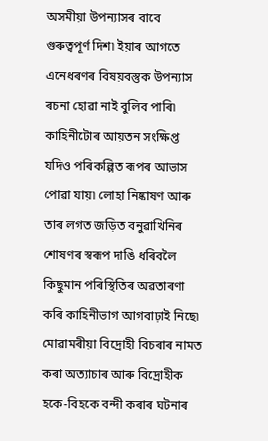অসমীয়া উপন্যাসৰ বাবে গুৰুত্বপূৰ্ণ দিশ৷ ইয়াৰ আগতে এনেধৰণৰ বিষয়বস্তুক উপন্যাস ৰচনা হোৱা নাই বুলিব পাৰি৷ কাহিনীটোৰ আয়তন সংক্ষিপ্ত যদিও পৰিকল্পিত ৰূপৰ আভাস পোৱা যায়৷ লোহা নিষ্কাষণ আৰু তাৰ লগত জড়িত বনুৱাখিনিৰ শোষণৰ স্বৰূপ দাঙি ধৰিবলৈ কিছুমান পৰিস্থিতিৰ অৱতাৰণা কৰি কাহিনীভাগ আগবাঢ়াই নিছে৷
মোৱামৰীয়া বিদ্ৰোহী বিচৰাৰ নামত কৰা অত্যাচাৰ আৰু বিদ্ৰোহীক হকে-বিহকে বন্দী কৰাৰ ঘটনাৰ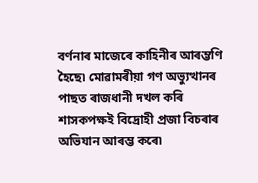বৰ্ণনাৰ মাজেৰে কাহিনীৰ আৰম্ভণি হৈছে৷ মোৱামৰীয়া গণ অভ্যুত্থানৰ পাছত ৰাজধানী দখল কৰি শাসকপক্ষই বিদ্ৰোহী প্ৰজা বিচৰাৰ অভিযান আৰম্ভ কৰে৷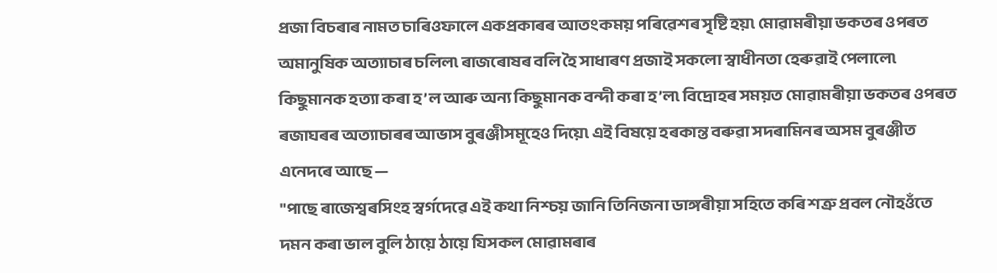প্ৰজা বিচৰাৰ নামত চাৰিওফালে একপ্ৰকাৰৰ আতংকময় পৰিৱেশৰ সৃষ্টি হয়৷ মোৱামৰীয়া ভকতৰ ওপৰত অমানুষিক অত্যাচাৰ চলিল৷ ৰাজৰোষৰ বলি হৈ সাধাৰণ প্ৰজাই সকলো স্বাধীনতা হেৰুৱাই পেলালে৷ কিছুমানক হত্যা কৰা হ’ল আৰু অন্য কিছুমানক বন্দী কৰা হ’ল৷ বিদ্ৰোহৰ সময়ত মোৱামৰীয়া ভকতৰ ওপৰত ৰজাঘৰৰ অত্যাচাৰৰ আভাস বুৰঞ্জীসমূহেও দিয়ে৷ এই বিষয়ে হৰকান্ত বৰুৱা সদৰামিনৰ অসম বুৰঞ্জীত এনেদৰে আছে —
"পাছে ৰাজেশ্বৰসিংহ স্বৰ্গদেৱে এই কথা নিশ্চয় জানি তিনিজনা ডাঙ্গৰীয়া সহিতে কৰি শত্ৰু প্ৰবল নৌহওঁতে দমন কৰা ভাল বুলি ঠায়ে ঠায়ে যিসকল মোৱামৰাৰ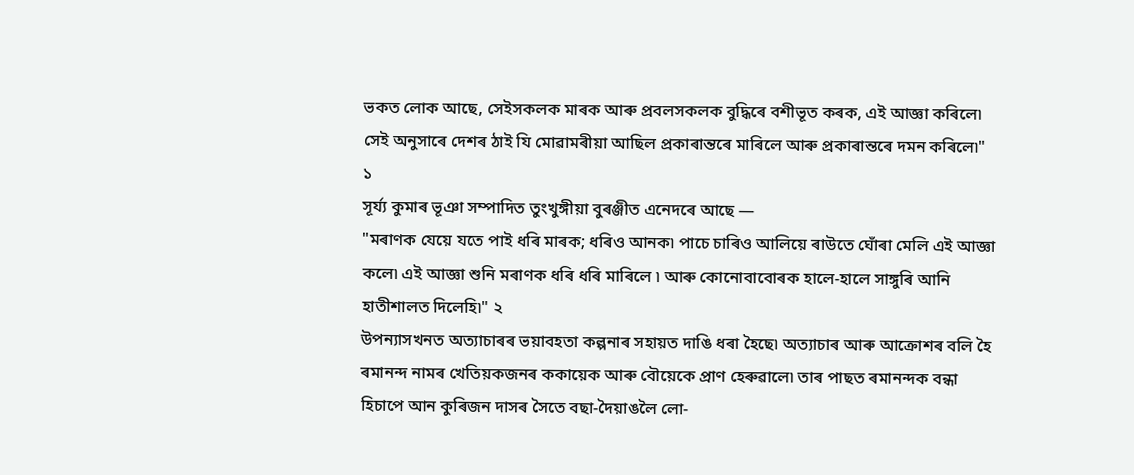ভকত লোক আছে, সেইসকলক মাৰক আৰু প্ৰবলসকলক বুদ্ধিৰে বশীভূত কৰক, এই আজ্ঞা কৰিলে৷ সেই অনুসাৰে দেশৰ ঠাই যি মোৱামৰীয়া আছিল প্ৰকাৰান্তৰে মাৰিলে আৰু প্ৰকাৰান্তৰে দমন কৰিলে৷" ১
সূৰ্য্য কুমাৰ ভূঞা সম্পাদিত তুংখুঙ্গীয়া বুৰঞ্জীত এনেদৰে আছে —
"মৰাণক যেয়ে যতে পাই ধৰি মাৰক; ধৰিও আনক৷ পাচে চাৰিও আলিয়ে ৰাউতে ঘোঁৰা মেলি এই আজ্ঞা কলে৷ এই আজ্ঞা শুনি মৰাণক ধৰি ধৰি মাৰিলে ৷ আৰু কোনোবাবোৰক হালে-হালে সাঙ্গুৰি আনি হাতীশালত দিলেহি৷" ২
উপন্যাসখনত অত্যাচাৰৰ ভয়াবহতা কল্পনাৰ সহায়ত দাঙি ধৰা হৈছে৷ অত্যাচাৰ আৰু আক্ৰোশৰ বলি হৈ ৰমানন্দ নামৰ খেতিয়কজনৰ ককায়েক আৰু বৌয়েকে প্ৰাণ হেৰুৱালে৷ তাৰ পাছত ৰমানন্দক বন্ধা হিচাপে আন কুৰিজন দাসৰ সৈতে বছা-দৈয়াঙলৈ লো-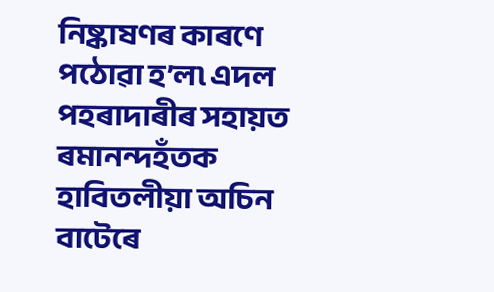নিষ্কাষণৰ কাৰণে পঠোৱা হ’ল৷ এদল পহৰাদাৰীৰ সহায়ত ৰমানন্দহঁতক হাবিতলীয়া অচিন বাটেৰে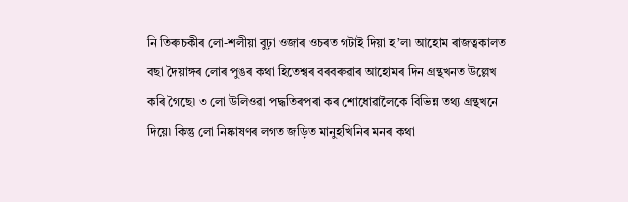নি তিৰুচকীৰ লো-শলীয়া বুঢ়া ওজাৰ ওচৰত গটাই দিয়া হ’ল৷ আহোম ৰাজত্বকালত বছা দৈয়াঙ্গৰ লোৰ পুঙৰ কথা হিতেশ্বৰ বৰবৰুৱাৰ আহোমৰ দিন গ্ৰন্থখনত উল্লেখ কৰি গৈছে৷ ৩ লো উলিওৱা পদ্ধতিৰপৰা কৰ শোধোৱালৈকে বিভিন্ন তথ্য গ্ৰন্থখনে দিয়ে৷ কিন্তু লো নিষ্কাষণৰ লগত জড়িত মানুহখিনিৰ মনৰ কথা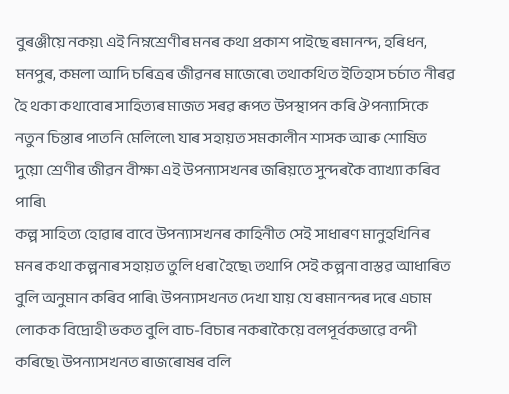বুৰঞ্জীয়ে নকয়৷ এই নিম্নশ্ৰেণীৰ মনৰ কথা প্ৰকাশ পাইছে ৰমানন্দ, হৰিধন, মনপুৰ, কমলা আদি চৰিত্ৰৰ জীৱনৰ মাজেৰে৷ তথাকথিত ইতিহাস চৰ্চাত নীৰৱ হৈ থকা কথাবোৰ সাহিত্যৰ মাজত সৰৱ ৰূপত উপস্থাপন কৰি ঔপন্যাসিকে নতুন চিন্তাৰ পাতনি মেলিলে৷ যাৰ সহায়ত সমকালীন শাসক আৰু শোষিত দুয়ো শ্ৰেণীৰ জীৱন বীক্ষা এই উপন্যাসখনৰ জৰিয়তে সুন্দৰকৈ ব্যাখ্যা কৰিব পাৰি৷
কল্প সাহিত্য হোৱাৰ বাবে উপন্যাসখনৰ কাহিনীত সেই সাধাৰণ মানুহখিনিৰ মনৰ কথা কল্পনাৰ সহায়ত তুলি ধৰা হৈছে৷ তথাপি সেই কল্পনা বাস্তৱ আধাৰিত বুলি অনুমান কৰিব পাৰি৷ উপন্যাসখনত দেখা যায় যে ৰমানন্দৰ দৰে এচাম লোকক বিদ্ৰোহী ভকত বুলি বাচ-বিচাৰ নকৰাকৈয়ে বলপূৰ্বকভাৱে বন্দী কৰিছে৷ উপন্যাসখনত ৰাজৰোষৰ বলি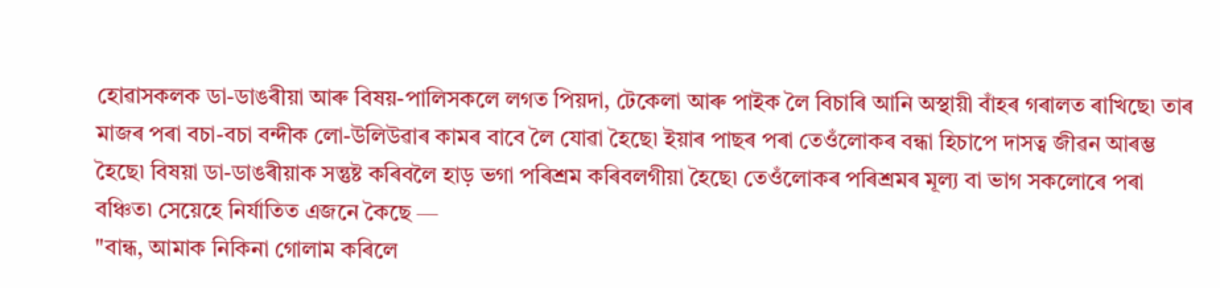হোৱাসকলক ডা-ডাঙৰীয়া আৰু বিষয়-পালিসকলে লগত পিয়দা, টেকেলা আৰু পাইক লৈ বিচাৰি আনি অস্থায়ী বাঁহৰ গৰালত ৰাখিছে৷ তাৰ মাজৰ পৰা বচা-বচা বন্দীক লো-উলিউৱাৰ কামৰ বাবে লৈ যোৱা হৈছে৷ ইয়াৰ পাছৰ পৰা তেওঁলোকৰ বন্ধা হিচাপে দাসত্ব জীৱন আৰম্ভ হৈছে৷ বিষয়া ডা-ডাঙৰীয়াক সন্তুষ্ট কৰিবলৈ হাড় ভগা পৰিশ্ৰম কৰিবলগীয়া হৈছে৷ তেওঁলোকৰ পৰিশ্ৰমৰ মূল্য বা ভাগ সকলোৰে পৰা বঞ্চিত৷ সেয়েহে নিৰ্যাতিত এজনে কৈছে —
"বান্ধ, আমাক নিকিনা গোলাম কৰিলে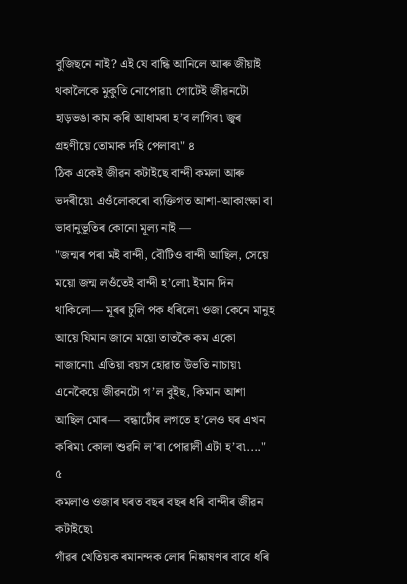বুজিছনে নাই? এই যে বান্ধি আনিলে আৰু জীয়াই থকালৈকে মুকুতি নোপোৱা৷ গোটেই জীৱনটো হাড়ভঙা কাম কৰি আধামৰা হ’ব লাগিব৷ জ্বৰ গ্ৰহণীয়ে তোমাক দহি পেলাব৷" ৪
ঠিক একেই জীৱন কটাইছে বান্দী কমলা আৰু ভদৰীয়ে৷ এওঁলোকৰো ব্যক্তিগত আশা-আকাংক্ষা বা ভাবানুভূতিৰ কোনো মূল্য নাই —
"জন্মৰ পৰা মই বান্দী, বৌটিও বান্দী আছিল, সেয়ে ময়ো জন্ম লওঁতেই বান্দী হ’লো৷ ইমান দিন থাকিলো— মূৰৰ চুলি পক ধৰিলে৷ ওজা কেনে মানুহ আয়ে যিমান জানে ময়ো তাতকৈ কম একো নাজানো৷ এতিয়া বয়স হোৱাত উভতি নাচায়৷ এনেকৈয়ে জীৱনটো গ’ল বুইছ, কিমান আশা আছিল মোৰ— বন্ধাটোঁৰ লগতে হ’লেও ঘৰ এখন কৰিম৷ কোলা শুৱনি ল’ৰা পোৱালী এটা হ’ব৷...." ৫
কমলাও ওজাৰ ঘৰত বছৰ বছৰ ধৰি বান্দীৰ জীৱন কটাইছে৷
গাঁৱৰ খেতিয়ক ৰমানন্দক লোৰ নিষ্কাষণৰ বাবে ধৰি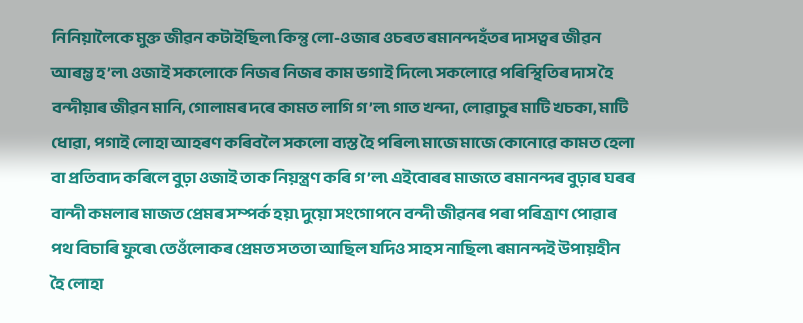নিনিয়ালৈকে মুক্ত জীৱন কটাইছিল৷ কিন্তু লো-ওজাৰ ওচৰত ৰমানন্দহঁতৰ দাসত্বৰ জীৱন আৰম্ভ হ’ল৷ ওজাই সকলোকে নিজৰ নিজৰ কাম ভগাই দিলে৷ সকলোৱে পৰিস্থিতিৰ দাস হৈ বন্দীয়াৰ জীৱন মানি, গোলামৰ দৰে কামত লাগি গ’ল৷ গাত খন্দা, লোৱাচুৰ মাটি খচকা, মাটি ধোৱা, পগাই লোহা আহৰণ কৰিবলৈ সকলো ব্যস্ত হৈ পৰিল৷ মাজে মাজে কোনোৱে কামত হেলা বা প্ৰতিবাদ কৰিলে বুঢ়া ওজাই তাক নিয়ন্ত্ৰণ কৰি গ’ল৷ এইবোৰৰ মাজতে ৰমানন্দৰ বুঢ়াৰ ঘৰৰ বান্দী কমলাৰ মাজত প্ৰেমৰ সম্পৰ্ক হয়৷ দুয়ো সংগোপনে বন্দী জীৱনৰ পৰা পৰিত্ৰাণ পোৱাৰ পথ বিচাৰি ফুৰে৷ তেওঁলোকৰ প্ৰেমত সততা আছিল যদিও সাহস নাছিল৷ ৰমানন্দই উপায়হীন হৈ লোহা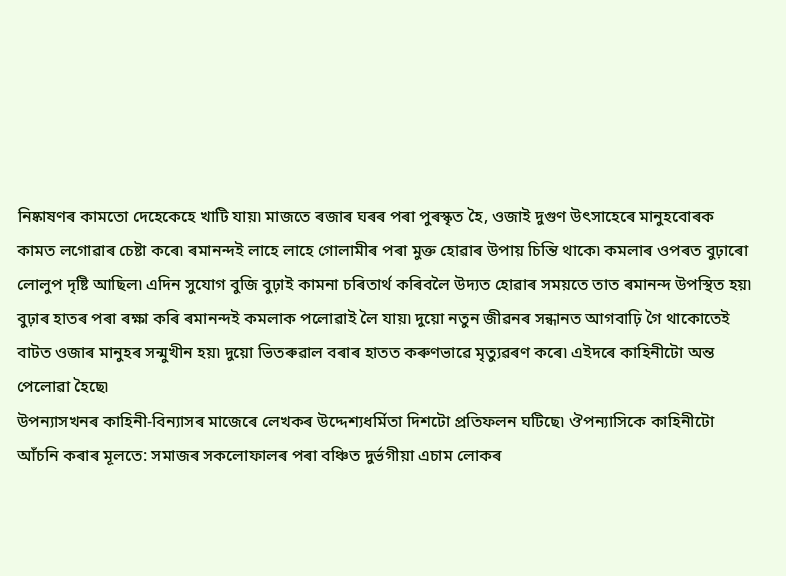নিষ্কাষণৰ কামতো দেহেকেহে খাটি যায়৷ মাজতে ৰজাৰ ঘৰৰ পৰা পুৰস্কৃত হৈ, ওজাই দুগুণ উৎসাহেৰে মানুহবোৰক কামত লগোৱাৰ চেষ্টা কৰে৷ ৰমানন্দই লাহে লাহে গোলামীৰ পৰা মুক্ত হোৱাৰ উপায় চিন্তি থাকে৷ কমলাৰ ওপৰত বুঢ়াৰো লোলুপ দৃষ্টি আছিল৷ এদিন সুযোগ বুজি বুঢ়াই কামনা চৰিতাৰ্থ কৰিবলৈ উদ্যত হোৱাৰ সময়তে তাত ৰমানন্দ উপস্থিত হয়৷ বুঢ়াৰ হাতৰ পৰা ৰক্ষা কৰি ৰমানন্দই কমলাক পলোৱাই লৈ যায়৷ দুয়ো নতুন জীৱনৰ সন্ধানত আগবাঢ়ি গৈ থাকোতেই বাটত ওজাৰ মানুহৰ সন্মুখীন হয়৷ দুয়ো ভিতৰুৱাল বৰাৰ হাতত কৰুণভাৱে মৃত্যুৱৰণ কৰে৷ এইদৰে কাহিনীটো অন্ত পেলোৱা হৈছে৷
উপন্যাসখনৰ কাহিনী-বিন্যাসৰ মাজেৰে লেখকৰ উদ্দেশ্যধৰ্মিতা দিশটো প্ৰতিফলন ঘটিছে৷ ঔপন্যাসিকে কাহিনীটো আঁচনি কৰাৰ মূলতে: সমাজৰ সকলোফালৰ পৰা বঞ্চিত দুৰ্ভগীয়া এচাম লোকৰ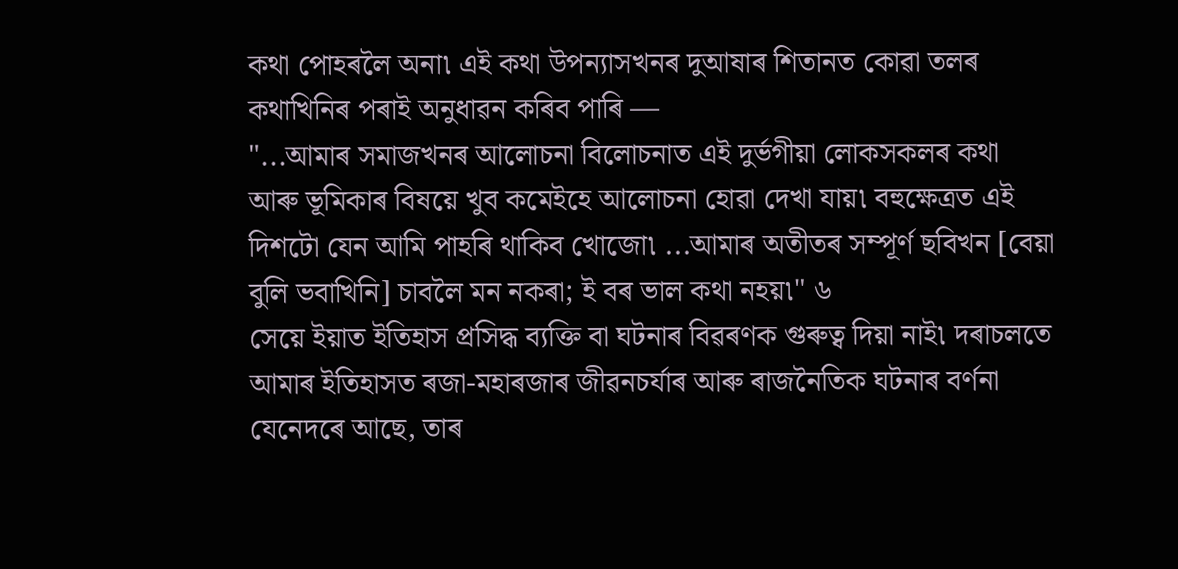কথা পোহৰলৈ অনা৷ এই কথা উপন্যাসখনৰ দুআষাৰ শিতানত কোৱা তলৰ কথাখিনিৰ পৰাই অনুধাৱন কৰিব পাৰি —
"...আমাৰ সমাজখনৰ আলোচনা বিলোচনাত এই দুৰ্ভগীয়া লোকসকলৰ কথা আৰু ভূমিকাৰ বিষয়ে খুব কমেইহে আলোচনা হোৱা দেখা যায়৷ বহুক্ষেত্ৰত এই দিশটো যেন আমি পাহৰি থাকিব খোজো৷ ...আমাৰ অতীতৰ সম্পূৰ্ণ ছবিখন [বেয়া বুলি ভবাখিনি] চাবলৈ মন নকৰা; ই বৰ ভাল কথা নহয়৷" ৬
সেয়ে ইয়াত ইতিহাস প্ৰসিদ্ধ ব্যক্তি বা ঘটনাৰ বিৱৰণক গুৰুত্ব দিয়া নাই৷ দৰাচলতে আমাৰ ইতিহাসত ৰজা-মহাৰজাৰ জীৱনচৰ্যাৰ আৰু ৰাজনৈতিক ঘটনাৰ বৰ্ণনা যেনেদৰে আছে, তাৰ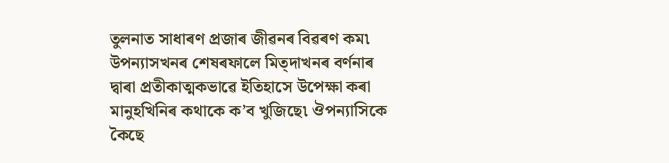তুলনাত সাধাৰণ প্ৰজাৰ জীৱনৰ বিৱৰণ কম৷ উপন্যাসখনৰ শেষৰফালে মিত্দাখনৰ বৰ্ণনাৰ দ্বাৰা প্ৰতীকাত্মকভাৱে ইতিহাসে উপেক্ষা কৰা মানুহখিনিৰ কথাকে ক’ব খুজিছে৷ ঔপন্যাসিকে কৈছে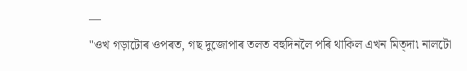—
"ওখ গড়াটোৰ ওপৰত, গছ দুজোপাৰ তলত বহুদিনলৈ পৰি থাকিল এখন মিত্দা৷ নালটো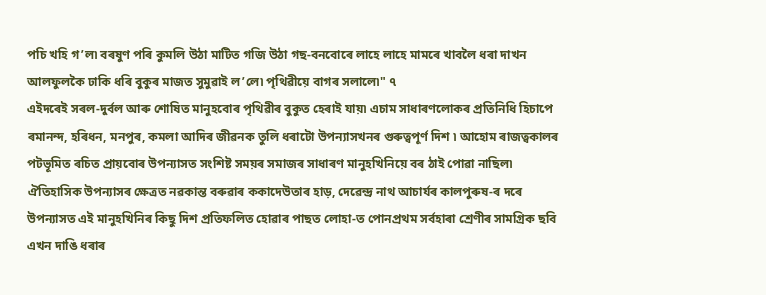পচি খহি গ’ল৷ বৰষুণ পৰি কুমলি উঠা মাটিত গজি উঠা গছ-বনবোৰে লাহে লাহে মামৰে খাবলৈ ধৰা দাখন আলফুলকৈ ঢাকি ধৰি বুকুৰ মাজত সুমুৱাই ল’লে৷ পৃথিৱীয়ে বাগৰ সলালে৷" ৭
এইদৰেই সৰল-দুৰ্বল আৰু শোষিত মানুহবোৰ পৃথিৱীৰ বুকুত হেৰাই যায়৷ এচাম সাধাৰণলোকৰ প্ৰতিনিধি হিচাপে ৰমানন্দ, হৰিধন, মনপুৰ, কমলা আদিৰ জীৱনক তুলি ধৰাটো উপন্যাসখনৰ গুৰুত্বপূৰ্ণ দিশ ৷ আহোম ৰাজত্বকালৰ পটভূমিত ৰচিত প্ৰায়বোৰ উপন্যাসত সংশিষ্ট সময়ৰ সমাজৰ সাধাৰণ মানুহখিনিয়ে বৰ ঠাই পোৱা নাছিল৷ ঐতিহাসিক উপন্যাসৰ ক্ষেত্ৰত নৱকান্ত বৰুৱাৰ ককাদেউতাৰ হাড়, দেৱেন্দ্ৰ নাথ আচাৰ্যৰ কালপুৰুষ-ৰ দৰে উপন্যাসত এই মানুহখিনিৰ কিছু দিশ প্ৰতিফলিত হোৱাৰ পাছত লোহা-ত পোনপ্ৰথম সৰ্বহাৰা শ্ৰেণীৰ সামগ্ৰিক ছবি এখন দাঙি ধৰাৰ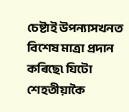চেষ্টাই উপন্যাসখনত বিশেষ মাত্ৰা প্ৰদান কৰিছে৷ যিটো শেহতীয়াকৈ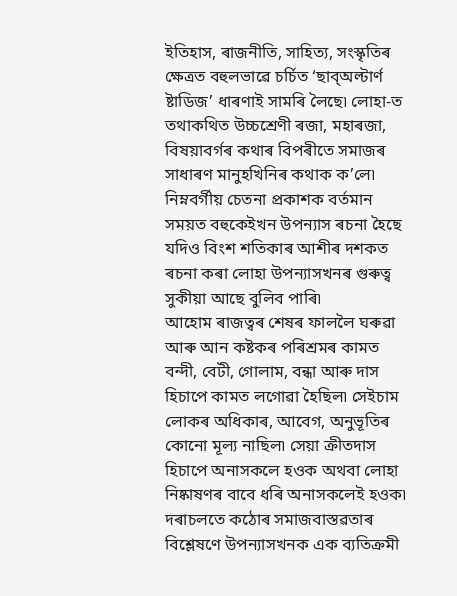ইতিহাস, ৰাজনীতি, সাহিত্য, সংস্কৃতিৰ ক্ষেত্ৰত বহুলভাৱে চৰ্চিত ‘ছাব্অল্টাৰ্ণ ষ্টাডিজ’ ধাৰণাই সামৰি লৈছে৷ লোহা-ত তথাকথিত উচ্চশ্ৰেণী ৰজা, মহাৰজা, বিষয়াবৰ্গৰ কথাৰ বিপৰীতে সমাজৰ সাধাৰণ মানুহখিনিৰ কথাক ক’লে৷ নিম্নবৰ্গীয় চেতনা প্ৰকাশক বৰ্তমান সময়ত বহুকেইখন উপন্যাস ৰচনা হৈছে যদিও বিংশ শতিকাৰ আশীৰ দশকত ৰচনা কৰা লোহা উপন্যাসখনৰ গুৰুত্ব সুকীয়া আছে বুলিব পাৰি৷
আহোম ৰাজত্বৰ শেষৰ ফাললৈ ঘৰুৱা আৰু আন কষ্টকৰ পৰিশ্ৰমৰ কামত বন্দী, বেটী, গোলাম, বন্ধা আৰু দাস হিচাপে কামত লগোৱা হৈছিল৷ সেইচাম লোকৰ অধিকাৰ, আবেগ, অনুভূতিৰ কোনো মূল্য নাছিল৷ সেয়া ক্ৰীতদাস হিচাপে অনাসকলে হওক অথবা লোহা নিষ্কাষণৰ বাবে ধৰি অনাসকলেই হওক৷ দৰাচলতে কঠোৰ সমাজবাস্তৱতাৰ বিশ্লেষণে উপন্যাসখনক এক ব্যতিক্ৰমী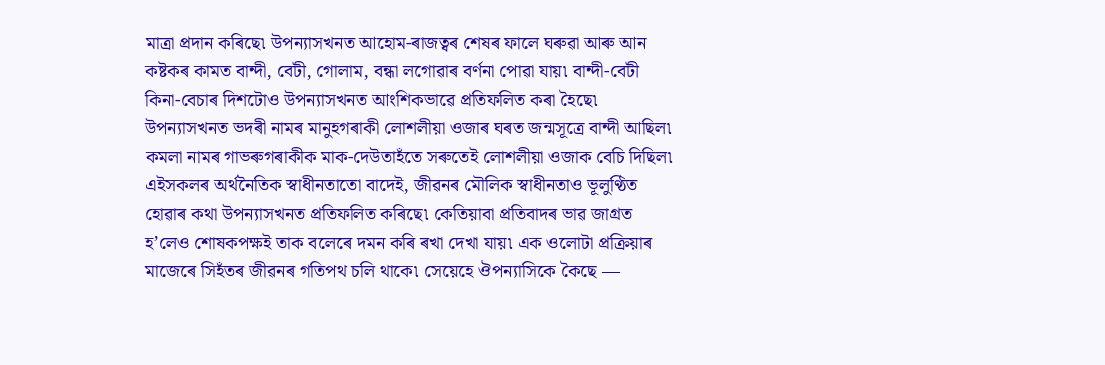মাত্ৰা প্ৰদান কৰিছে৷ উপন্যাসখনত আহোম-ৰাজত্বৰ শেষৰ ফালে ঘৰুৱা আৰু আন কষ্টকৰ কামত বান্দী, বেটী, গোলাম, বন্ধা লগোৱাৰ বৰ্ণনা পোৱা যায়৷ বান্দী-বেটী কিনা-বেচাৰ দিশটোও উপন্যাসখনত আংশিকভাৱে প্ৰতিফলিত কৰা হৈছে৷ উপন্যাসখনত ভদৰী নামৰ মানুহগৰাকী লোশলীয়া ওজাৰ ঘৰত জন্মসূত্ৰে বান্দী আছিল৷ কমলা নামৰ গাভৰুগৰাকীক মাক-দেউতাহঁতে সৰুতেই লোশলীয়া ওজাক বেচি দিছিল৷ এইসকলৰ অৰ্থনৈতিক স্বাধীনতাতো বাদেই, জীৱনৰ মৌলিক স্বাধীনতাও ভূলুণ্ঠিত হোৱাৰ কথা উপন্যাসখনত প্ৰতিফলিত কৰিছে৷ কেতিয়াবা প্ৰতিবাদৰ ভাৱ জাগ্ৰত হ’লেও শোষকপক্ষই তাক বলেৰে দমন কৰি ৰখা দেখা যায়৷ এক ওলোটা প্ৰক্ৰিয়াৰ মাজেৰে সিহঁতৰ জীৱনৰ গতিপথ চলি থাকে৷ সেয়েহে ঔপন্যাসিকে কৈছে —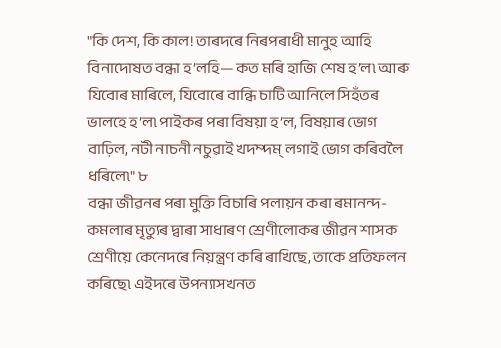"কি দেশ, কি কাল! তাৰদৰে নিৰপৰাধী মানুহ আহি বিনাদোষত বন্ধা হ’লহি— কত মৰি হাজি শেষ হ’ল৷ আৰু যিবোৰ মাৰিলে, যিবোৰে বান্ধি চাটি আনিলে সিহঁতৰ ভালহে হ’ল৷ পাইকৰ পৰা বিষয়া হ’ল, বিষয়াৰ ভোগ বাঢ়িল, নটী নাচনী নচুৱাই খদম্দম্ লগাই ভোগ কৰিবলৈ ধৰিলে৷" ৮
বন্ধা জীৱনৰ পৰা মুক্তি বিচাৰি পলায়ন কৰা ৰমানন্দ-কমলাৰ মৃত্যুৰ দ্বাৰা সাধাৰণ শ্ৰেণীলোকৰ জীৱন শাসক শ্ৰেণীয়ে কেনেদৰে নিয়ন্ত্ৰণ কৰি ৰাখিছে, তাকে প্ৰতিফলন কৰিছে৷ এইদৰে উপন্যাসখনত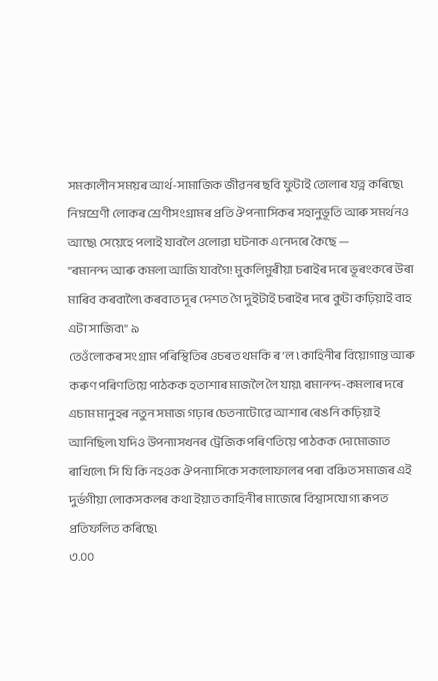সমকালীন সময়ৰ আৰ্থ-সামাজিক জীৱনৰ ছবি ফুটাই তোলাৰ যত্ন কৰিছে৷
নিম্নশ্ৰেণী লোকৰ শ্ৰেণীসংগ্ৰামৰ প্ৰতি ঔপন্যাসিকৰ সহানুভূতি আৰু সমৰ্থনও আছে৷ সেয়েহে পলাই যাবলৈ ওলোৱা ঘটনাক এনেদৰে কৈছে —
"ৰমানন্দ আৰু কমলা আজি যাবগৈ! মুকলিমুৰীয়া চৰাইৰ দৰে ভূৰংকৰে উৰা মাৰিব কৰবালৈ৷ কৰবাত দূৰ দেশত গৈ দুইটাই চৰাইৰ দৰে কুটা কঢ়িয়াই বাহ এটা সাজিব৷" ৯
তেওঁলোকৰ সংগ্ৰাম পৰিস্থিতিৰ ওচৰত থমকি ৰ’ল ৷ কাহিনীৰ বিয়োগান্ত আৰু কৰুণ পৰিণতিয়ে পাঠকক হতাশাৰ মাজলৈ লৈ যায়৷ ৰমানন্দ-কমলাৰ দৰে এচাম মানুহৰ নতুন সমাজ গঢ়াৰ চেতনাটোৱে আশাৰ ৰেঙনি কঢ়িয়াই আনিছিল৷ যদিও উপন্যাসখনৰ ট্ৰেজিক পৰিণতিয়ে পাঠকক দোমোজাত ৰাখিলে৷ সি যি কি নহওক ঔপন্যাসিকে সকলোফালৰ পৰা বঞ্চিত সমাজৰ এই দুৰ্ভগীয়া লোকসকলৰ কথা ইয়াত কাহিনীৰ মাজেৰে বিশ্বাসযোগ্য ৰূপত প্ৰতিফলিত কৰিছে৷
৩.০০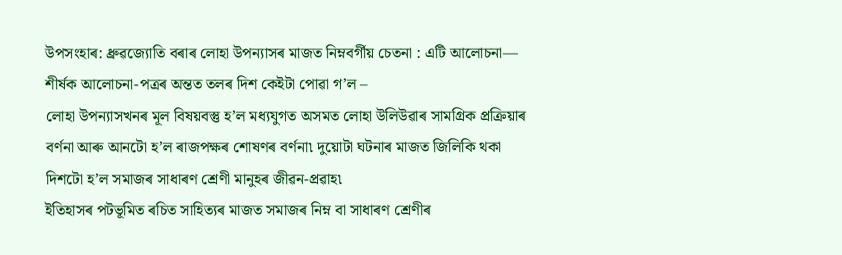উপসংহাৰ: ধ্ৰুৱজ্যোতি বৰাৰ লোহা উপন্যাসৰ মাজত নিম্নবৰ্গীয় চেতনা : এটি আলোচনা— শীৰ্ষক আলোচনা-পত্ৰৰ অন্তত তলৰ দিশ কেইটা পোৱা গ’ল –
লোহা উপন্যাসখনৰ মূল বিষয়বস্তু হ’ল মধ্যযুগত অসমত লোহা উলিউৱাৰ সামগ্ৰিক প্ৰক্ৰিয়াৰ বৰ্ণনা আৰু আনটো হ’ল ৰাজপক্ষৰ শোষণৰ বৰ্ণনা৷ দুয়োটা ঘটনাৰ মাজত জিলিকি থকা দিশটো হ’ল সমাজৰ সাধাৰণ শ্ৰেণী মানুহৰ জীৱন-প্ৰৱাহ৷
ইতিহাসৰ পটভূমিত ৰচিত সাহিত্যৰ মাজত সমাজৰ নিম্ন বা সাধাৰণ শ্ৰেণীৰ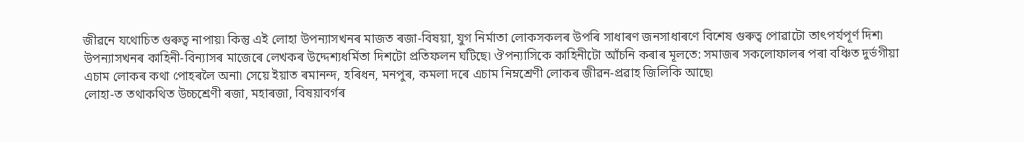জীৱনে যথোচিত গুৰুত্ব নাপায়৷ কিন্তু এই লোহা উপন্যাসখনৰ মাজত ৰজা-বিষয়া, যুগ নিৰ্মাতা লোকসকলৰ উপৰি সাধাৰণ জনসাধাৰণে বিশেষ গুৰুত্ব পোৱাটো তাৎপৰ্যপূৰ্ণ দিশ৷
উপন্যাসখনৰ কাহিনী-বিন্যাসৰ মাজেৰে লেখকৰ উদ্দেশ্যধৰ্মিতা দিশটো প্ৰতিফলন ঘটিছে৷ ঔপন্যাসিকে কাহিনীটো আঁচনি কৰাৰ মূলতে: সমাজৰ সকলোফালৰ পৰা বঞ্চিত দুৰ্ভগীয়া এচাম লোকৰ কথা পোহৰলৈ অনা৷ সেয়ে ইয়াত ৰমানন্দ, হৰিধন, মনপুৰ, কমলা দৰে এচাম নিম্নশ্ৰেণী লোকৰ জীৱন-প্ৰৱাহ জিলিকি আছে৷
লোহা-ত তথাকথিত উচ্চশ্ৰেণী ৰজা, মহাৰজা, বিষয়াবৰ্গৰ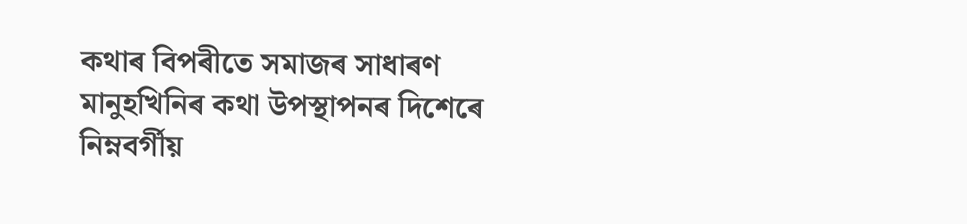কথাৰ বিপৰীতে সমাজৰ সাধাৰণ মানুহখিনিৰ কথা উপস্থাপনৰ দিশেৰে নিম্নবৰ্গীয়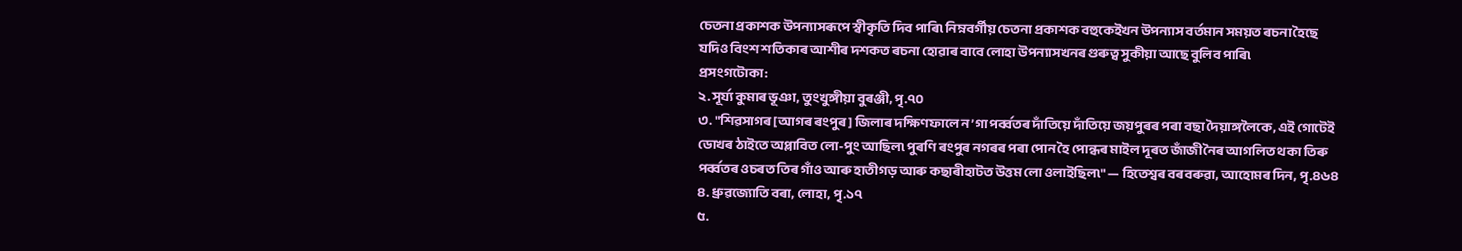চেতনা প্ৰকাশক উপন্যাসৰূপে স্বীকৃতি দিব পাৰি৷ নিম্নবৰ্গীয় চেতনা প্ৰকাশক বহুকেইখন উপন্যাস বৰ্তমান সময়ত ৰচনা হৈছে যদিও বিংশ শতিকাৰ আশীৰ দশকত ৰচনা হোৱাৰ বাবে লোহা উপন্যাসখনৰ গুৰুত্ব সুকীয়া আছে বুলিব পাৰি৷
প্ৰসংগটোকা:
২. সূৰ্য্য কুমাৰ ভূঞা, তুংখুঙ্গীয়া বুৰঞ্জী, পৃ.৭০
৩. "শিৱসাগৰ [আগৰ ৰংপুৰ] জিলাৰ দক্ষিণফালে ন’গা পৰ্ব্বতৰ দাঁতিয়ে দাঁতিয়ে জয়পুৰৰ পৰা বছা দৈয়াঙ্গলৈকে, এই গোটেই ডোখৰ ঠাইতে অপ্লাবিত লো-পুং আছিল৷ পুৰণি ৰংপুৰ নগৰৰ পৰা পোন হৈ পোন্ধৰ মাইল দূৰত জাঁজী নৈৰ আগলিত থকা তিৰু পৰ্ব্বতৰ ওচৰত তিৰ গাঁও আৰু হাতীগড় আৰু কছাৰীহাটত উত্তম লো ওলাইছিল৷" — হিতেশ্বৰ বৰবৰুৱা, আহোমৰ দিন, পৃ.৪৬৪
৪. ধ্ৰুৱজ্যোতি বৰা, লোহা, পৃ.১৭
৫.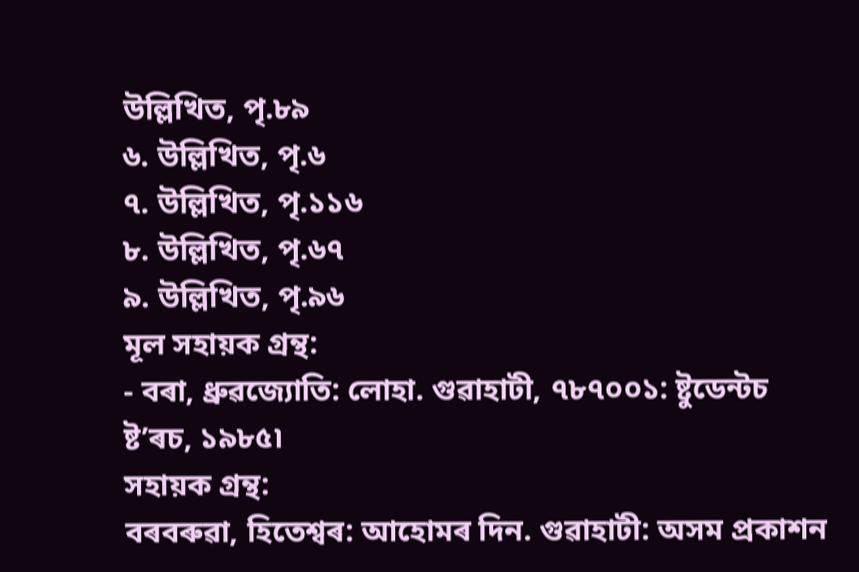উল্লিখিত, পৃ.৮৯
৬. উল্লিখিত, পৃ.৬
৭. উল্লিখিত, পৃ.১১৬
৮. উল্লিখিত, পৃ.৬৭
৯. উল্লিখিত, পৃ.৯৬
মূল সহায়ক গ্ৰন্থ:
- বৰা, ধ্ৰুৱজ্যোতি: লোহা. গুৱাহাটী, ৭৮৭০০১: ষ্টুডেন্টচ ষ্ট’ৰচ, ১৯৮৫৷
সহায়ক গ্ৰন্থ:
বৰবৰুৱা, হিতেশ্বৰ: আহোমৰ দিন. গুৱাহাটী: অসম প্ৰকাশন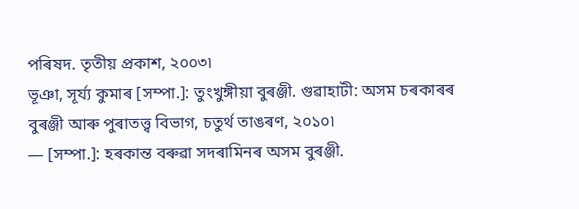পৰিষদ. তৃতীয় প্ৰকাশ, ২০০৩৷
ভূঞা, সূৰ্য্য কুমাৰ [সম্পা.]: তুংখুঙ্গীয়া বুৰঞ্জী. গুৱাহাটী: অসম চৰকাৰৰ বুৰঞ্জী আৰু পুৰাতত্ত্ব বিভাগ, চতুৰ্থ তাঙৰণ, ২০১০৷
— [সম্পা.]: হৰকান্ত বৰুৱা সদৰামিনৰ অসম বুৰঞ্জী.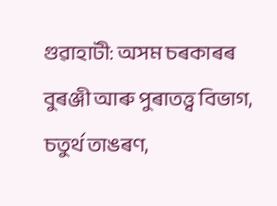গুৱাহাটী: অসম চৰকাৰৰ বুৰঞ্জী আৰু পুৰাতত্ত্ব বিভাগ, চতুৰ্থ তাঙৰণ,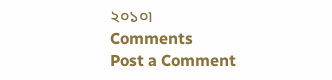২০১০৷
Comments
Post a Comment